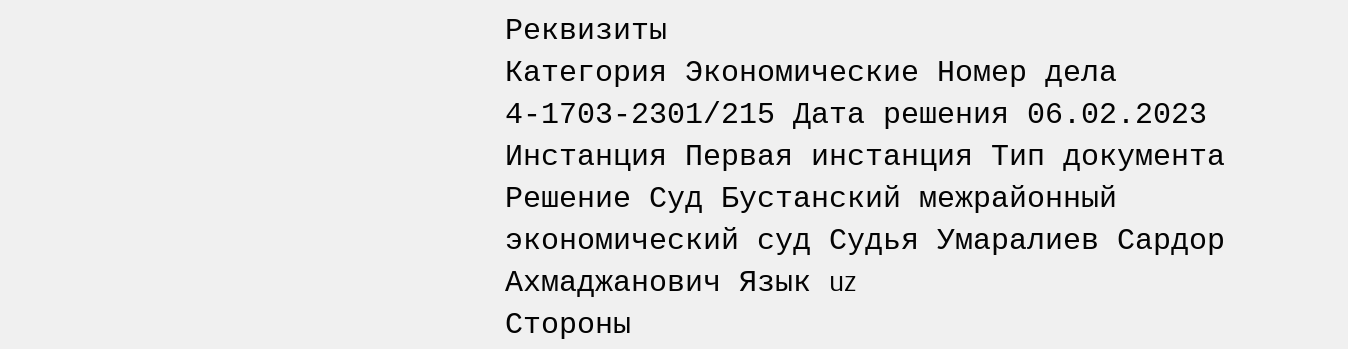Реквизиты
Категория Экономические Номер дела 4-1703-2301/215 Дата решения 06.02.2023 Инстанция Первая инстанция Тип документа Решение Суд Бустанский межрайонный экономический суд Судья Умаралиев Сардор Ахмаджанович Язык uz
Стороны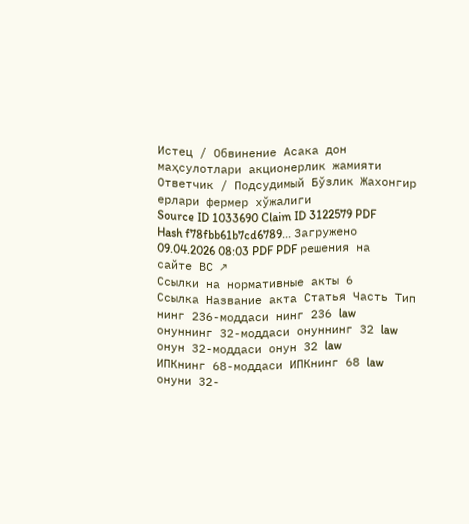Истец / Обвинение Асака дон маҳсулотлари акционерлик жамияти Ответчик / Подсудимый Бўзлик Жахонгир ерлари фермер хўжалиги
Source ID 1033690 Claim ID 3122579 PDF Hash f78fbb61b7cd6789... Загружено 09.04.2026 08:03 PDF PDF решения на сайте ВС ↗
Ссылки на нормативные акты 6
Ссылка Название акта Статья Часть Тип
нинг 236-моддаси нинг 236 law
онуннинг 32-моддаси онуннинг 32 law
онун 32-моддаси онун 32 law
ИПКнинг 68-моддаси ИПКнинг 68 law
онуни 32-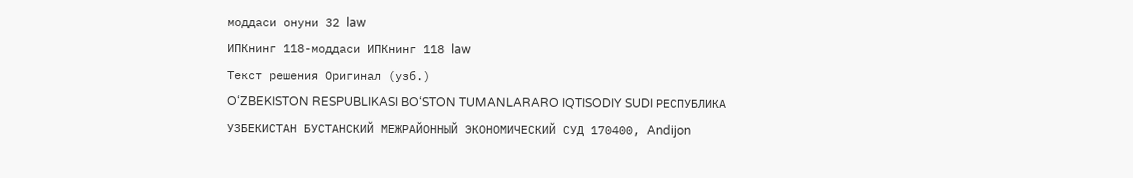моддаси онуни 32 law
ИПКнинг 118-моддаси ИПКнинг 118 law
Текст решения Оригинал (узб.)
O‘ZBEKISTON RESPUBLIKASI BO‘STON TUMANLARARO IQTISODIY SUDI РЕСПУБЛИКА УЗБЕКИСТАН БУСТАНСКИЙ МЕЖРАЙОННЫЙ ЭКОНОМИЧЕСКИЙ СУД 170400, Andijon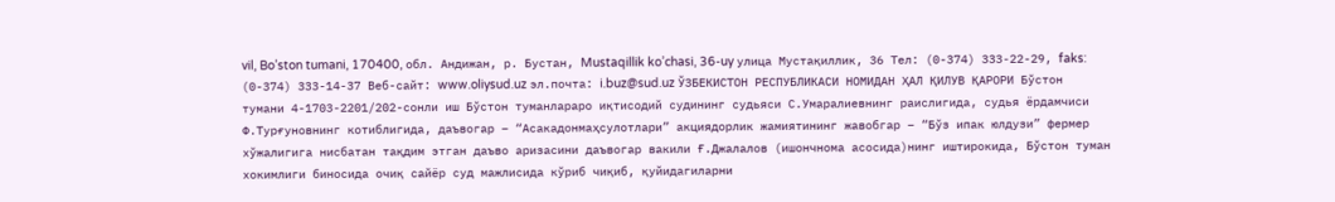vil, Bo’ston tumani, 170400, обл. Андижан, р. Бустан, Mustaqillik ko’chasi, 36-uy улица Мустақиллик, 36 Тел: (0-374) 333-22-29, faks: (0-374) 333-14-37 Веб-сайт: www.oliysud.uz эл.почта: i.buz@sud.uz ЎЗБЕКИСТОН РЕСПУБЛИКАСИ НОМИДАН ҲАЛ ҚИЛУВ ҚАРОРИ Бўстон тумани 4-1703-2201/202-сонли иш Бўстон туманлараро иқтисодий судининг судьяси С.Умаралиевнинг раислигида, судья ёрдамчиси Ф.Турғуновнинг котиблигида, даъвогар – “Асакадонмаҳсулотлари” акциядорлик жамиятининг жавобгар – “Бўз ипак юлдузи” фермер хўжалигига нисбатан тақдим этган даъво аризасини даъвогар вакили Ғ.Джалалов (ишончнома асосида)нинг иштирокида, Бўстон туман хокимлиги биносида очиқ сайёр суд мажлисида кўриб чиқиб, қуйидагиларни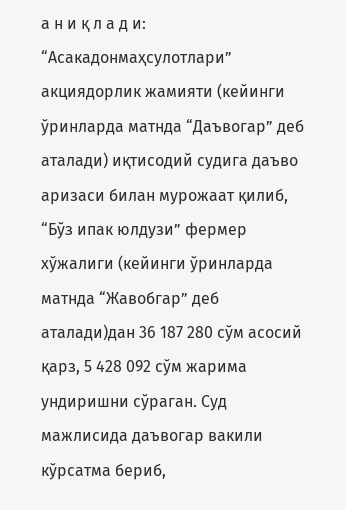а н и қ л а д и: “Асакадонмаҳсулотлари” акциядорлик жамияти (кейинги ўринларда матнда “Даъвогар” деб аталади) иқтисодий судига даъво аризаси билан мурожаат қилиб, “Бўз ипак юлдузи” фермер хўжалиги (кейинги ўринларда матнда “Жавобгар” деб аталади)дан 36 187 280 сўм асосий қарз, 5 428 092 сўм жарима ундиришни сўраган. Суд мажлисида даъвогар вакили кўрсатма бериб,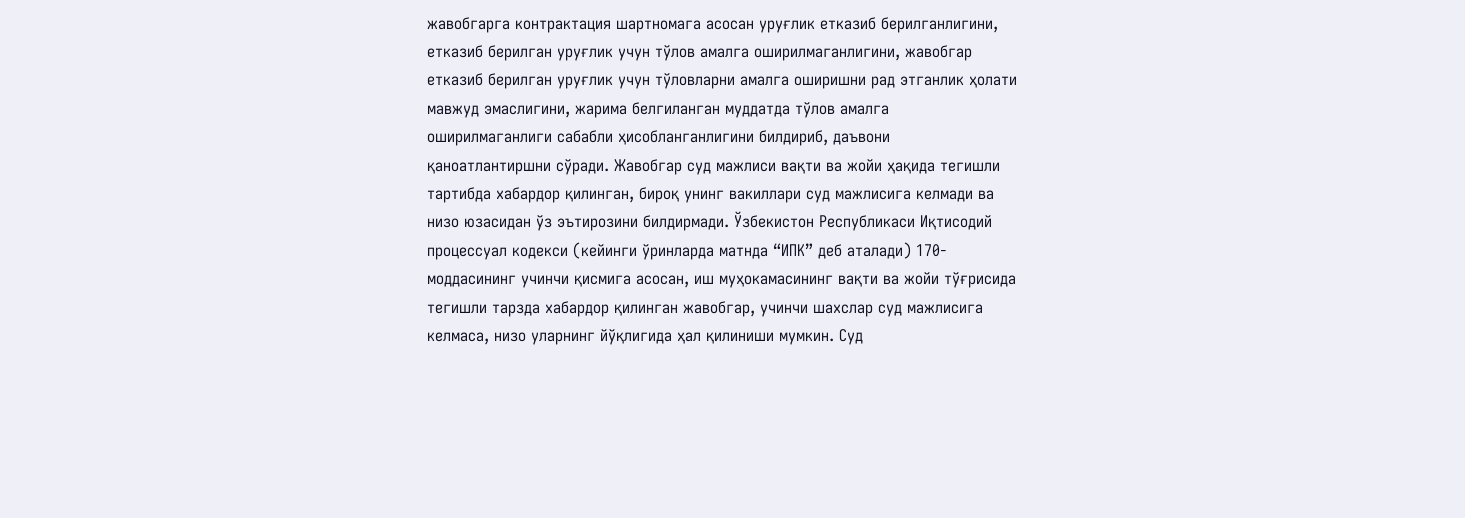жавобгарга контрактация шартномага асосан уруғлик етказиб берилганлигини, етказиб берилган уруғлик учун тўлов амалга оширилмаганлигини, жавобгар етказиб берилган уруғлик учун тўловларни амалга оширишни рад этганлик ҳолати мавжуд эмаслигини, жарима белгиланган муддатда тўлов амалга оширилмаганлиги сабабли ҳисобланганлигини билдириб, даъвони қаноатлантиршни сўради. Жавобгар суд мажлиси вақти ва жойи ҳақида тегишли тартибда хабардор қилинган, бироқ унинг вакиллари суд мажлисига келмади ва низо юзасидан ўз эътирозини билдирмади. Ўзбекистон Республикаси Иқтисодий процессуал кодекси (кейинги ўринларда матнда “ИПК” деб аталади) 170-моддасининг учинчи қисмига асосан, иш муҳокамасининг вақти ва жойи тўғрисида тегишли тарзда хабардор қилинган жавобгар, учинчи шахслар суд мажлисига келмаса, низо уларнинг йўқлигида ҳал қилиниши мумкин. Суд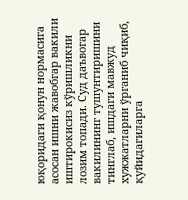юқоридаги қонун нормасига асосан ишни жавобгар вакили иштирокисиз кўришликни лозим топади. Суд даъвогар вакилининг тушунтиришини тинглаб, ишдаги мавжуд хужжатларни ўрганиб чиқиб, қуйидагиларга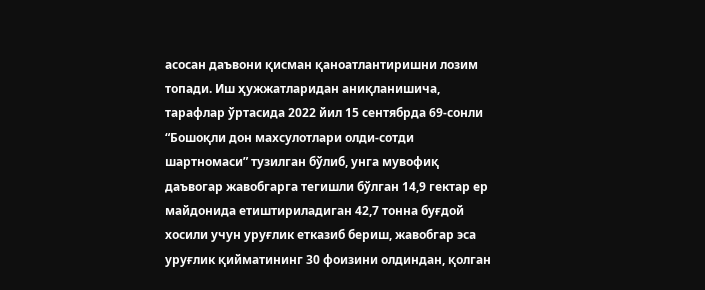асосан даъвони қисман қаноатлантиришни лозим топади. Иш ҳужжатларидан аниқланишича, тарафлар ўртасида 2022 йил 15 сентябрда 69-сонли “Бошоқли дон махсулотлари олди-сотди шартномаси” тузилган бўлиб, унга мувофиқ даъвогар жавобгарга тегишли бўлган 14,9 гектар ер майдонида етиштириладиган 42,7 тонна буғдой хосили учун уруғлик етказиб бериш, жавобгар эса уруғлик қийматининг 30 фоизини олдиндан, қолган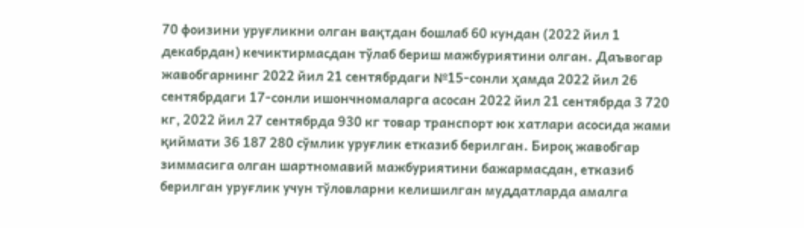70 фоизини уруғликни олган вақтдан бошлаб 60 кундан (2022 йил 1 декабрдан) кечиктирмасдан тўлаб бериш мажбуриятини олган. Даъвогар жавобгарнинг 2022 йил 21 сентябрдаги №15-сонли ҳамда 2022 йил 26 сентябрдаги 17-сонли ишончномаларга асосан 2022 йил 21 сентябрда 3 720 кг, 2022 йил 27 сентябрда 930 кг товар транспорт юк хатлари асосида жами қиймати 36 187 280 сўмлик уруғлик етказиб берилган. Бироқ жавобгар зиммасига олган шартномавий мажбуриятини бажармасдан, етказиб берилган уруғлик учун тўловларни келишилган муддатларда амалга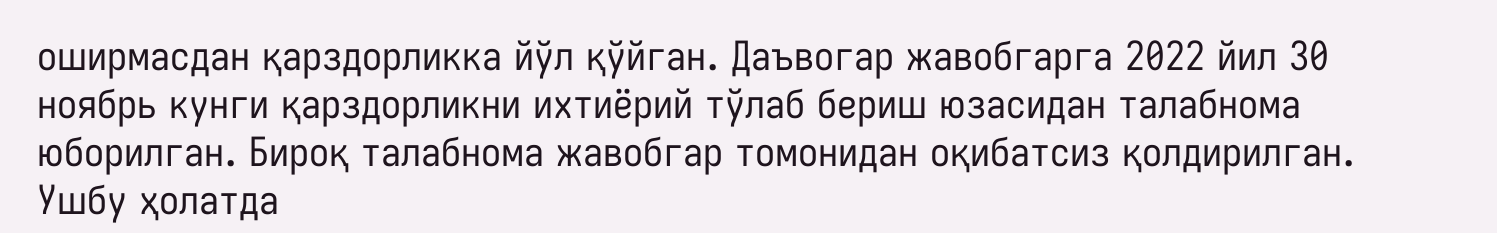оширмасдан қарздорликка йўл қўйган. Даъвогар жавобгарга 2022 йил 30 ноябрь кунги қарздорликни ихтиёрий тўлаб бериш юзасидан талабнома юборилган. Бироқ талабнома жавобгар томонидан оқибатсиз қолдирилган. Ушбу ҳолатда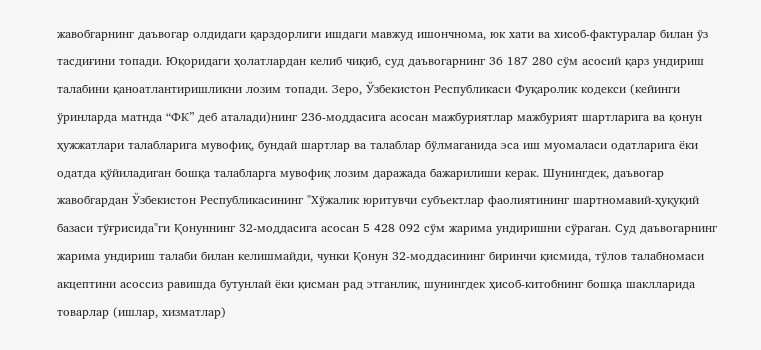жавобгарнинг даъвогар олдидаги қарздорлиги ишдаги мавжуд ишончнома, юк хати ва хисоб-фактуралар билан ўз тасдиғини топади. Юқоридаги ҳолатлардан келиб чиқиб, суд даъвогарнинг 36 187 280 сўм асосий қарз ундириш талабини қаноатлантиришликни лозим топади. Зеро, Ўзбекистон Республикаси Фуқаролик кодекси (кейинги ўринларда матнда “ФК” деб аталади)нинг 236-моддасига асосан мажбуриятлар мажбурият шартларига ва қонун ҳужжатлари талабларига мувофиқ, бундай шартлар ва талаблар бўлмаганида эса иш муомаласи одатларига ёки одатда қўйиладиган бошқа талабларга мувофиқ лозим даражада бажарилиши керак. Шунингдек, даъвогар жавобгардан Ўзбекистон Республикасининг "Хўжалик юритувчи субъектлар фаолиятининг шартномавий-ҳуқуқий базаси тўғрисида"ги Қонуннинг 32-моддасига асосан 5 428 092 сўм жарима ундиришни сўраган. Суд даъвогарнинг жарима ундириш талаби билан келишмайди, чунки Қонун 32-моддасининг биринчи қисмида, тўлов талабномаси акцептини асоссиз равишда бутунлай ёки қисман рад этганлик, шунингдек ҳисоб-китобнинг бошқа шаклларида товарлар (ишлар, хизматлар)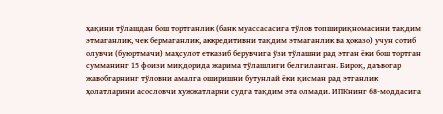ҳақини тўлашдан бош тортганлик (банк муассасасига тўлов топшириқномасини тақдим этмаганлик, чек бермаганлик, аккредитивни тақдим этмаганлик ва ҳоказо) учун сотиб олувчи (буюртмачи) маҳсулот етказиб берувчига ўзи тўлашни рад этган ёки бош тортган сумманинг 15 фоизи миқдорида жарима тўлашлиги белгиланган. Бироқ, даъвогар жавобгарнинг тўловни амалга оширишни бутунлай ёки қисман рад этганлик ҳолатларини асословчи хужжатларни судга тақдим эта олмади. ИПКнинг 68-моддасига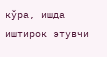кўра, ишда иштирок этувчи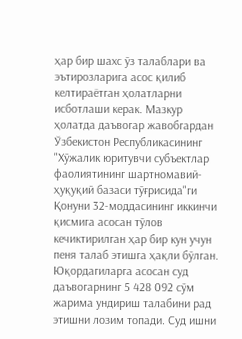ҳар бир шахс ўз талаблари ва эътирозларига асос қилиб келтираётган ҳолатларни исботлаши керак. Мазкур ҳолатда даъвогар жавобгардан Ўзбекистон Республикасининг "Хўжалик юритувчи субъектлар фаолиятининг шартномавий-ҳуқуқий базаси тўғрисида"ги Қонуни 32-моддасининг иккинчи қисмига асосан тўлов кечиктирилган ҳар бир кун учун пеня талаб этишга ҳақли бўлган. Юқордагиларга асосан суд даъвогарнинг 5 428 092 сўм жарима ундириш талабини рад этишни лозим топади. Суд ишни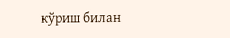кўриш билан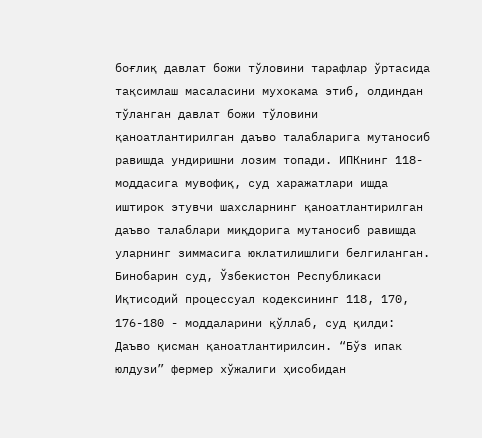боғлиқ давлат божи тўловини тарафлар ўртасида тақсимлаш масаласини мухокама этиб, олдиндан тўланган давлат божи тўловини қаноатлантирилган даъво талабларига мутаносиб равишда ундиришни лозим топади. ИПКнинг 118-моддасига мувофиқ, суд харажатлари ишда иштирок этувчи шахсларнинг қаноатлантирилган даъво талаблари миқдорига мутаносиб равишда уларнинг зиммасига юклатилишлиги белгиланган. Бинобарин суд, Ўзбекистон Республикаси Иқтисодий процессуал кодексининг 118, 170, 176-180 - моддаларини қўллаб, суд қилди: Даъво қисман қаноатлантирилсин. “Бўз ипак юлдузи” фермер хўжалиги ҳисобидан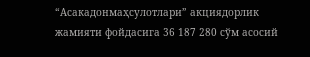“Асакадонмаҳсулотлари” акциядорлик жамияти фойдасига 36 187 280 сўм асосий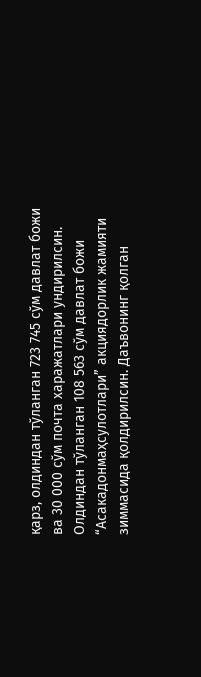қарз, олдиндан тўланган 723 745 сўм давлат божи ва 30 000 сўм почта харажатлари ундирилсин. Олдиндан тўланган 108 563 сўм давлат божи “Асакадонмаҳсулотлари” акциядорлик жамияти зиммасида қолдирилсин. Даъвонинг қолган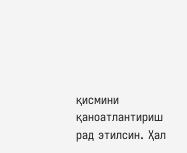қисмини қаноатлантириш рад этилсин. Ҳал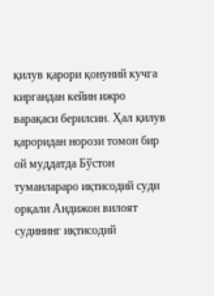қилув қарори қонуний кучга киргандан кейин ижро варақаси берилсин. Ҳал қилув қароридан норози томон бир ой муддатда Бўстон туманлараро иқтисодий суди орқали Андижон вилоят судининг иқтисодий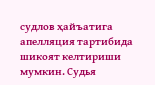судлов ҳайъатига апелляция тартибида шикоят келтириши мумкин. Судья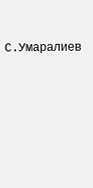С.Умаралиев